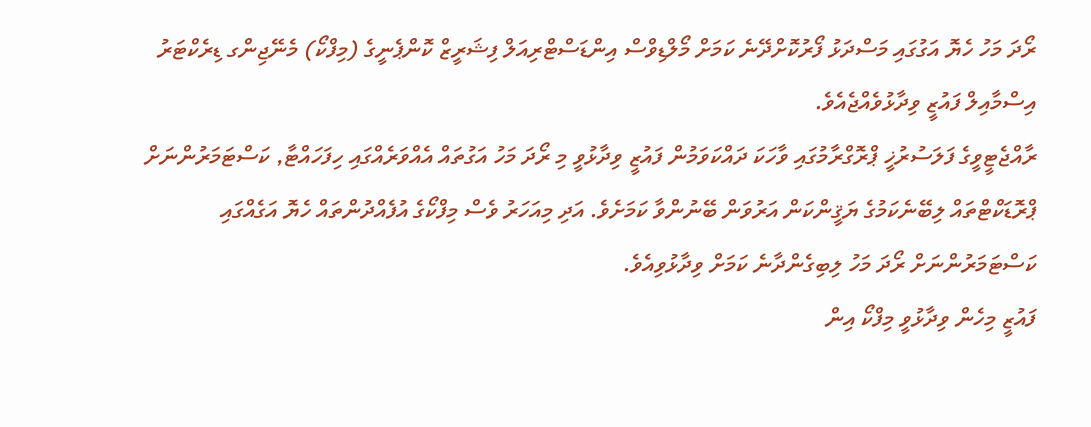ރޯދަ މަހު ހެޔޮ އަގުގައި މަސްދަޅު ފޯރުކޮށްދޭނެ ކަމަށް މޯލްޑިވްސް އިންޑަސްޓްރިއަލް ފިޝަރީޒް ކޮންޕެނީގެ (މިފްކޯ) މެނޭޖިންގ ޑިރެކްޓަރު އިސްމާއިލް ފައުޒީ ވިދާޅުވެއްޖެއެވެ.
ރާއްޖެޓީވީގެ ފަލަސުރުޚީ ޕްރޮގްރާމުގައި ވާހަކަ ދައްކަވަމުން ފައުޒީ ވިދާޅުވީ މި ރޯދަ މަހު އަގުތައް އެއްވަރެއްގައި ހިފަހައްޓާ, ކަސްޓަމަރުންނަށް ޕްރޮޑަކްޓްތައް ލިބޭނެކަމުގެ ޔަޤީންކަން އަރުވަން ބޭނުންވާ ކަމަށެވެ. އަދި މިއަހަރު ވެސް މިފްކޯގެ އުފެއްދުންތައް ހެޔޮ އަގެއްގައި ކަސްޓަމަރުންނަށް ރޯދަ މަހު ލިބިގެންދާނެ ކަމަށް ވިދާޅުވިއެވެ.
ފައުޒީ މިހެން ވިދާޅުވީ މިފްކޯ އިން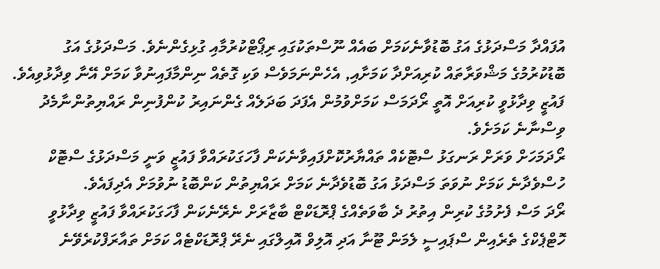އުފައްދާ މަސްދަޅުގެ އަގު ބޮޑުވާނެކަމަށް ބައެއް ނޫސްތަކުގައި ރިޕޯޓްކުރުމާއި ގުޅިގެންނެވެ. މަސްދަޅުގެ އަގު ބޮޑުކުރުމުގެ މަޝްވަރާތައް ކުރިއަށްދާ ކަމަށާއި, އެހެންނަމަވެސް ވަކި ގޮތެއް ނިންމާފައިނުވާ ކަމަށް އޭނާ ވިދާޅުވިއެވެ. ފައުޒީ ވިދާޅުވީ ކުރިއަށް އޮތީ ރޯދަމަސް ކަމަށްވުމުން އެފަދަ ބަދަލެއް ގެންނައިރު ކުންފުނިން ރައްޔިތުންނާމެދު ވިސްނާނެ ކަމަށެވެ.
ރޯދަމަހަށް ވަރަށް ރަނގަޅު ސްޓޮކެއް ތައްޔާރުކޮށްފައިވާނެކަން ފާހަގަކުރައްވާ ފައުޒީ ވަނީ މަސްދަޅުގެ ސްޓޮކް ހުސްވެދާނެ ކަމަށް ނުވަތަ މަސްދަޅު އަގު ބޮޑުވެދާނެ ކަމަށް ރައްޔިތުން ކަންބޮޑު ނުވުމަށް އެދިފައެވެ.
ރޯދަ މަސް ފެށުމުގެ ކުރިން އިތުރު ދެ ބާވަތެއްގެ ޕްރޮޑަކްޓް ބާޒާރަށް ނެރޭނެކަން ފާހަގަކުރައްވާ ފައުޒީ ވިދާޅުވީ ހޮޓްޕެކްގެ ތެރެއިން ސްޕައިސީ ލެމަން ޓޫނާ އަދި އޮލިވް އޮއިލްގައި ނެރޭ ޕްރޮޑަކްޓެއް ކަމަށް ތައާރަފްކުރެވޭނެ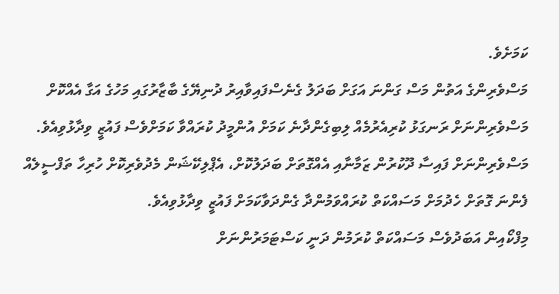ކަމަށެވެ.
މަސްވެރިންގެ އަތުން މަސް ގަންނަ އަގަށް ބަދަލު ގެނެސްފައިވާއިރު ދުނިޔޭގެ ބާޒާރުގައި މަހުގެ އަގާ އެއްކޮށް މަސްވެރިންނަށް ރަނގަޅު ކުރިއެރުމެއް ލިބިގެންދާނެ ކަމަށް އުންމީދު ކުރައްވާ ކަމަށްވެސް ފައުޒީ ވިދާޅުވިއެވެ.
މަސްވެރިންނަށް ފައިސާ ދޫކުރުން ޒަމާނާއި އެއްގޮތަށް ބަދަލުކޮށް، އެޕްލިކޭޝަން މެދުވެރިކޮށް ހުރިހާ ތަފްސީލެއް ފެންނަ ގޮތަށް ހެދުމަށް މަސައްކަތް ކުރައްވަމުންދާ ގެންދަވާކަމަށް ފައުޒީ ވިދާޅުވިއެވެ.
މިފްކޯއިން އަބަދުވެސް މަސައްކަތް ކުރަމުން ދަނީ ކަސްޓަމަރުންނަށް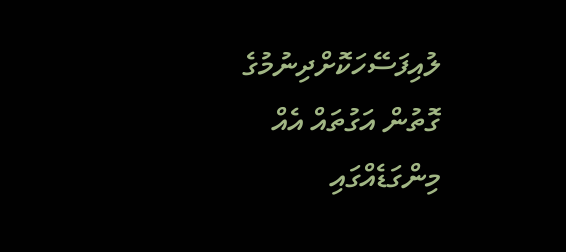ލުއިފަސޭހަކޮށްދިނުމުގެ ގޮތުން އަގުތައް އެއް މިންގަޑެއްގައި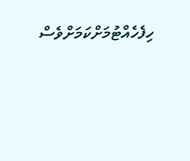ހިފެހެއްޓުމަށްކަމަށްވެސް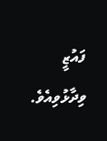ފައުޒީ ވިދާޅުވިއެވެ.